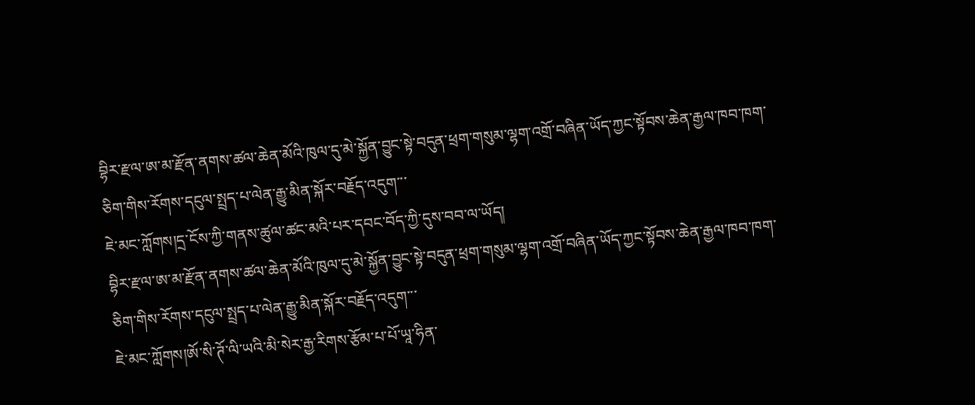བྷིར་རྫལ་ཨ་མ་རྫོན་ནགས་ཚལ་ཆེན་མོའི་ཁུལ་དུ་མེ་སྐྱོན་བྱུང་སྟེ་བདུན་ཕྲག་གསུམ་ལྷག་འགྲོ་བཞིན་ཡོད་ཀྱང་སྟོབས་ཆེན་རྒྱལ་ཁབ་ཁག་ཅིག་གིས་རོགས་དངུལ་སྤྲད་པ་ལེན་རྒྱུ་མིན་སྐོར་བརྗོད་འདུག་་་
ཇེ་མང་ཀློགས།དྲ་ངོས་ཀྱི་གནས་ཚུལ་ཚང་མའི་པར་དབང་བོད་ཀྱི་དུས་བབ་ལ་ཡོད།
བྷིར་རྫལ་ཨ་མ་རྫོན་ནགས་ཚལ་ཆེན་མོའི་ཁུལ་དུ་མེ་སྐྱོན་བྱུང་སྟེ་བདུན་ཕྲག་གསུམ་ལྷག་འགྲོ་བཞིན་ཡོད་ཀྱང་སྟོབས་ཆེན་རྒྱལ་ཁབ་ཁག་ཅིག་གིས་རོགས་དངུལ་སྤྲད་པ་ལེན་རྒྱུ་མིན་སྐོར་བརྗོད་འདུག་་་
ཇེ་མང་ཀློགས།ཨོ་སི་ཊོ་ལི་ཡའི་མི་སེར་རྒྱ་རིགས་རྩོམ་པ་པོ་ཡཱ་ཧིན་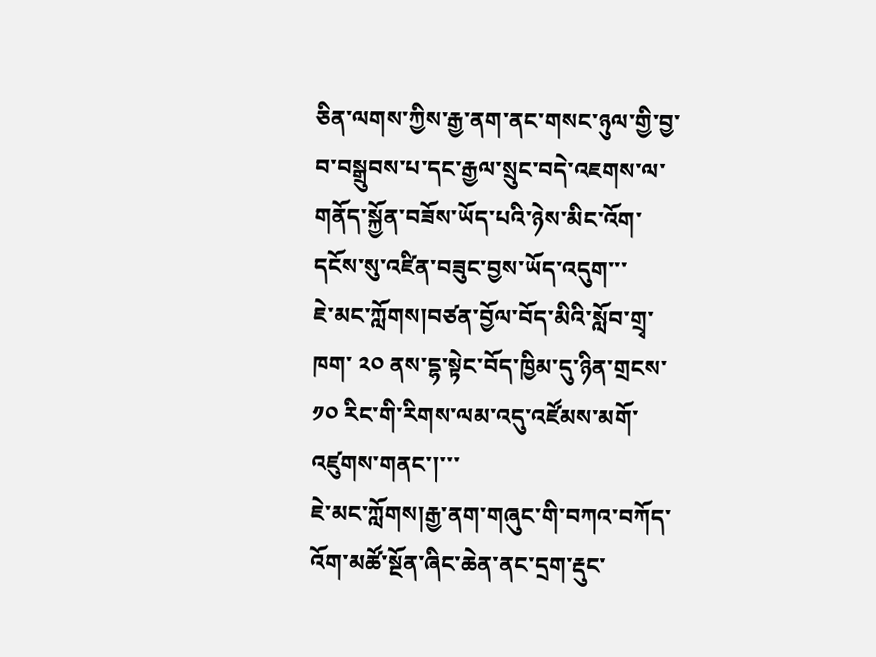ཅིན་ལགས་ཀྱིས་རྒྱ་ནག་ནང་གསང་ཉུལ་གྱི་བྱ་བ་བསྒྲུབས་པ་དང་རྒྱལ་སྲུང་བདེ་འཇགས་ལ་གནོད་སྐྱོན་བཟོས་ཡོད་པའི་ཉེས་མིང་འོག་དངོས་སུ་འཛིན་བཟུང་བྱས་ཡོད་འདུག་་་
ཇེ་མང་ཀློགས།བཙན་བྱོལ་བོད་མིའི་སློབ་གྲྭ་ཁག་ ༢༠ ནས་དྷ་སྟེང་བོད་ཁྱིམ་དུ་ཉིན་གྲངས་ ༡༠ རིང་གི་རིགས་ལམ་འདུ་འཛོམས་མགོ་འཛུགས་གནང་།་་་
ཇེ་མང་ཀློགས།རྒྱ་ནག་གཞུང་གི་བཀའ་བཀོད་འོག་མཚོ་སྔོན་ཞིང་ཆེན་ནང་དྲག་རྡུང་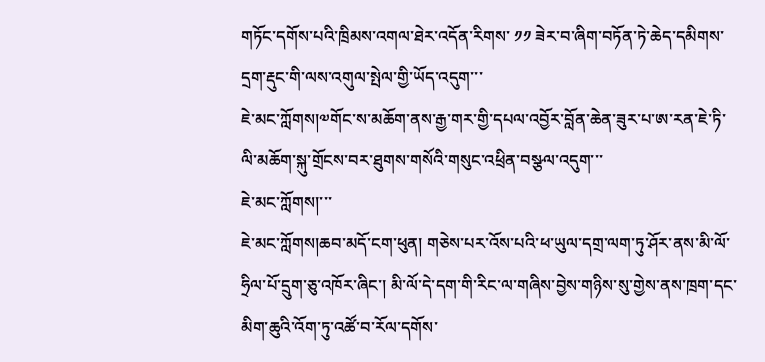གཏོང་དགོས་པའི་ཁྲིམས་འགལ་ཐེར་འདོན་རིགས་ ༡༡ ཟེར་བ་ཞིག་བཏོན་ཏེ་ཆེད་དམིགས་དྲག་རྡུང་གི་ལས་འགུལ་སྤེལ་གྱི་ཡོད་འདུག་་་
ཇེ་མང་ཀློགས།༧གོང་ས་མཆོག་ནས་རྒྱ་གར་གྱི་དཔལ་འབྱོར་བློན་ཆེན་ཟུར་པ་ཨ་རན་ཇེ་ཏི་ལི་མཆོག་སྐུ་གྲོངས་བར་ཐུགས་གསོའི་གསུང་འཕྲིན་བསྩལ་འདུག་་་
ཇེ་མང་ཀློགས།་་་
ཇེ་མང་ཀློགས།ཆབ་མདོ་ངག་ཕུན། གཅེས་པར་འོས་པའི་ཕ་ཡུལ་དགྲ་ལག་ཏུ་ཤོར་ནས་མི་ལོ་ཧྲིལ་པོ་དྲུག་ཅུ་འཁོར་ཞིང་། མི་ལོ་དེ་དག་གི་རིང་ལ་གཞིས་བྱེས་གཉིས་སུ་གྱེས་ནས་ཁྲག་དང་མིག་ཆུའི་འོག་ཏུ་འཚོ་བ་རོལ་དགོས་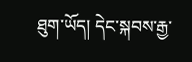ཐུག་ཡོད། དེང་སྐབས་རྒྱ་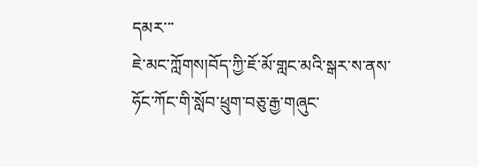དམར་་་
ཇེ་མང་ཀློགས།བོད་ཀྱི་ཇོ་མོ་གླང་མའི་སྒར་ས་ནས་ཧོང་ཀོང་གི་སློབ་ཕྲུག་བཅུ་རྒྱ་གཞུང་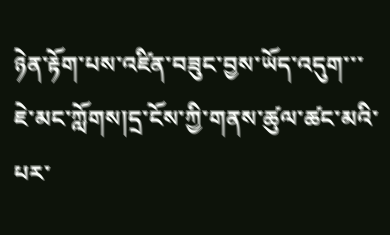ཉེན་རྟོག་པས་འཛིན་བཟུང་བྱས་ཡོད་འདུག་་་
ཇེ་མང་ཀློགས།དྲ་ངོས་ཀྱི་གནས་ཚུལ་ཚང་མའི་པར་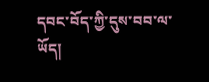དབང་བོད་ཀྱི་དུས་བབ་ལ་ཡོད།